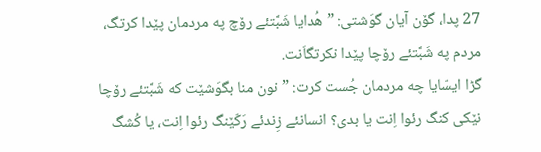27 پدا، گۆن آیان گوَشتی: ”هُدایا شَبَّتئے رۆچ په مردمان پێدا کرتگ، مردم په شَبَّتئے رۆچا پێدا نکرتگاَنت.
گڑا ایسّایا چه مردمان جُست کرت: ”نون منا بگوَشێت که شَبَّتئے رۆچا نێکی کنگ رئوا اِنت یا بدی؟ انسانئے زِندئے رَکّێنگ رئوا اِنت، یا کُشگ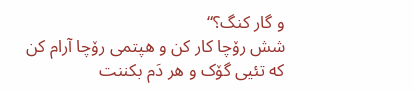و گار کنگ؟“
شش رۆچا کار کن و هپتمی رۆچا آرام کن که تئیی گۆک و هر دَم بکننت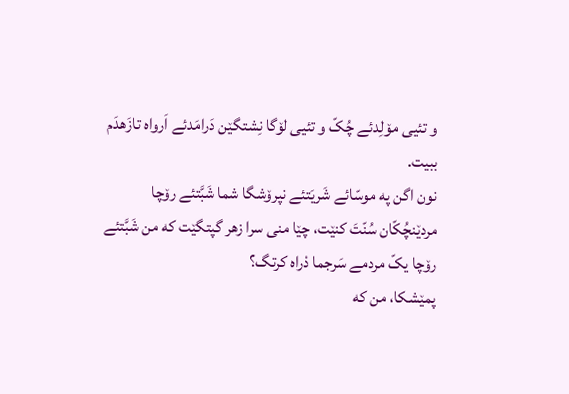و تئیی مۆلِدئے چُکّ و تئیی لۆگا نِشتگێن دَرامَدئے اَرواه تازَهدَم ببیت.
نون اگن په موسّائے شَریَتئے نپرۆشگا شما شَبَّتئے رۆچا مردێنچُکّان سُنّتَ کنێت، چێا منی سرا زهر گپتگێت که من شَبَّتئے رۆچا یکّ مردمے سَرجما دْراه کرتگ؟
پمێشکا، من که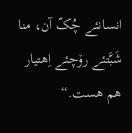انسانئے چُکّ آن، منا شَبَّتئے رۆچئے اِهتیار هم هست.“